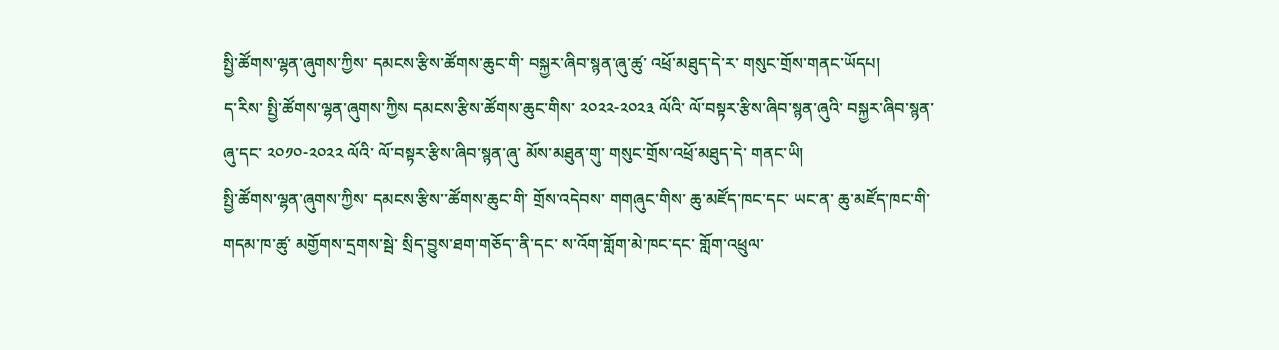སྤྱི་ཚོགས་ལྷན་ཞུགས་ཀྱིས་ དམངས་རྩིས་ཚོགས་ཆུང་གི་ བསྐྱར་ཞིབ་སྙན་ཞུ་ཚུ་ འཕྲོ་མཐུད་དེ་ར་ གསུང་གྲོས་གནང་ཡོདཔ།
ད་རིས་ སྤྱི་ཚོགས་ལྷན་ཞུགས་ཀྱིས དམངས་རྩིས་ཚོགས་ཆུང་གིས་ ༢༠༢༢-༢༠༢༣ ལོའི་ ལོ་བསྟར་རྩིས་ཞིབ་སྙན་ཞུའི་ བསྐྱར་ཞིབ་སྙན་ཞུ་དང་ ༢༠༡༠-༢༠༢༢ ལོའི་ ལོ་བསྟར་རྩིས་ཞིབ་སྙན་ཞུ་ མོས་མཐུན་གུ་ གསུང་གྲོས་འཕྲོ་མཐུད་དེ་ གནང་ཡི།
སྤྱི་ཚོགས་ལྷན་ཞུགས་ཀྱིས་ དམངས་རྩིས་་ཚོགས་ཆུང་གི་ གྲོས་འདེབས་ གགཞུང་གིས་ ཆུ་མཛོད་ཁང་དང་ ཡང་ན་ ཆུ་མཛོད་ཁང་གི་ གདམ་ཁ་ཚུ་ མགྱོགས་དྲགས་སྦེ་ སྲིད་བྱུས་ཐག་གཅོད་་ནི་དང་ ས་འོག་གློག་མེ་ཁང་དང་ གློག་འཕྲུལ་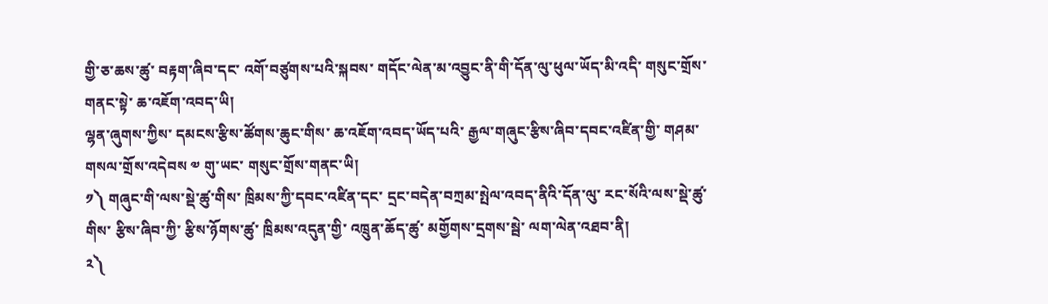གྱི་ཅ་ཆས་ཚུ་ བརྟག་ཞིབ་དང་ འགོ་བཙུགས་པའི་སྐབས་ གདོང་ལེན་མ་འབྱུང་ནི་གི་དོན་ལུ་ཕུལ་ཡོད་མི་འདི་ གསུང་གྲོས་གནང་སྟེ་ ཆ་འཇོག་འབད་ཡི།
ལྷན་ཞུགས་ཀྱིས་ དམངས་རྩིས་ཚོགས་ཆུང་གིས་ ཆ་འཇོག་འབད་ཡོད་པའི་ རྒྱལ་གཞུང་རྩིས་ཞིབ་དབང་འཛིན་གྱི་ གཤམ་གསལ་གྲོས་འདེབས ༧ གུ་ཡང་ གསུང་གྲོས་གནང་ཡི།
༡༽ གཞུང་གི་ལས་སྡེ་ཚུ་གིས་ ཁྲིམས་ཀྱི་དབང་འཛིན་དང་ དྲང་བདེན་བཀྲམ་སྤེལ་འབད་ནིའི་དོན་ལུ་ རང་སོའི་ལས་སྡེ་ཚུ་གིས་ རྩིས་ཞིབ་ཀྱི་ རྩིས་ཉོགས་ཚུ་ ཁྲིམས་འདུན་གྱི་ འཁྲུན་ཆོད་ཚུ་ མགྱོགས་དྲགས་སྦེ་ ལག་ལེན་འཐབ་ནི།
༢༽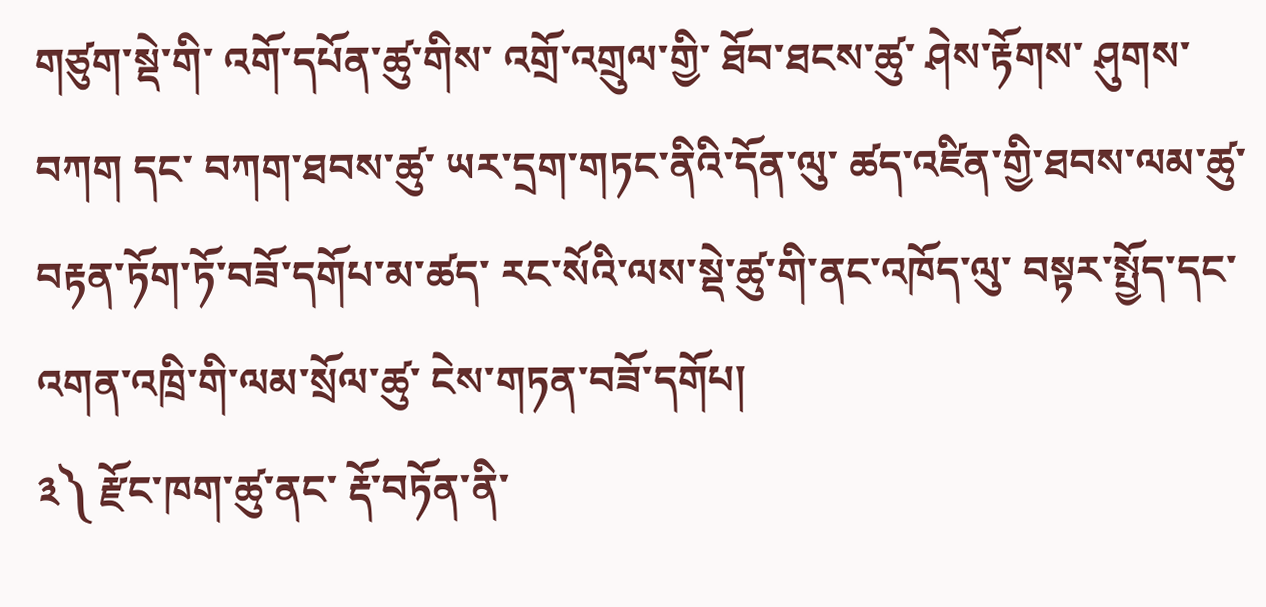གཙུག་སྡེ་གི་ འགོ་དཔོན་ཚུ་གིས་ འགྲོ་འགྲུལ་གྱི་ ཐོབ་ཐངས་ཚུ་ ཤེས་རྟོགས་ ཤུགས་བཀག དང་ བཀག་ཐབས་ཚུ་ ཡར་དྲག་གཏང་ནིའི་དོན་ལུ་ ཚད་འཛིན་གྱི་ཐབས་ལམ་ཚུ་ བརྟན་ཏོག་ཏོ་བཟོ་དགོཔ་མ་ཚད་ རང་སོའི་ལས་སྡེ་ཚུ་གི་ནང་འཁོད་ལུ་ བསྟར་སྤྱོད་དང་ འགན་འཁྲི་གི་ལམ་སྲོལ་ཚུ་ ངེས་གཏན་བཟོ་དགོཔ།
༣༽ རྫོང་ཁག་ཚུ་ནང་ རྡོ་བཏོན་ནི་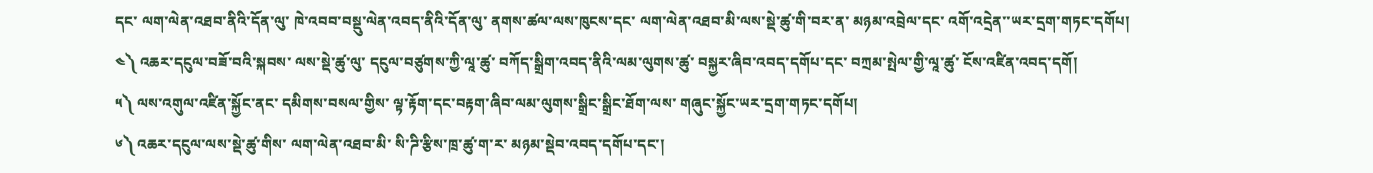དང་ ལག་ལེན་འཐབ་ནིའི་དོན་ལུ་ ཁེ་འབབ་བསྡུ་ལེན་འབད་ནིའི་དོན་ལུ་ ནགས་ཚལ་ལས་ཁུངས་དང་ ལག་ལེན་འཐབ་མི་ལས་སྡེ་ཚུ་གི་བར་ན་ མཉམ་འབྲེལ་དང་ འགོ་འདྲེན་་ཡར་དྲག་གཏང་དགོཔ།
༤༽ འཆར་དངུལ་བཟོ་བའི་སྐབས་ ལས་སྡེ་ཚུ་ལུ་ དངུལ་བཙུགས་ཀྱི་ལཱ་ཚུ་ བཀོད་སྒྲིག་འབད་ནིའི་ལམ་ལུགས་ཚུ་ བསྐྱར་ཞིབ་འབད་དགོཔ་དང་ བཀྲམ་སྤེལ་གྱི་ལཱ་ཚུ་ ངོས་འཛིན་འབད་དགོ།
༥༽ ལས་འགུལ་འཛིན་སྐྱོང་ནང་ དམིགས་བསལ་གྱིས་ ལྟ་རྟོག་དང་བརྟག་ཞིབ་ལམ་ལུགས་སྒྲིང་སྒྲིང་ཐོག་ལས་ གཞུང་སྐྱོང་ཡར་དྲག་གཏང་དགོཔ།
༦༽ འཆར་དངུལ་ལས་སྡེ་ཚུ་གིས་ ལག་ལེན་འཐབ་མི་ སི་ཌི་རྩིས་ཁྲ་ཚུ་ག་ར་ མཉམ་སྡེབ་འབད་དགོཔ་དང་།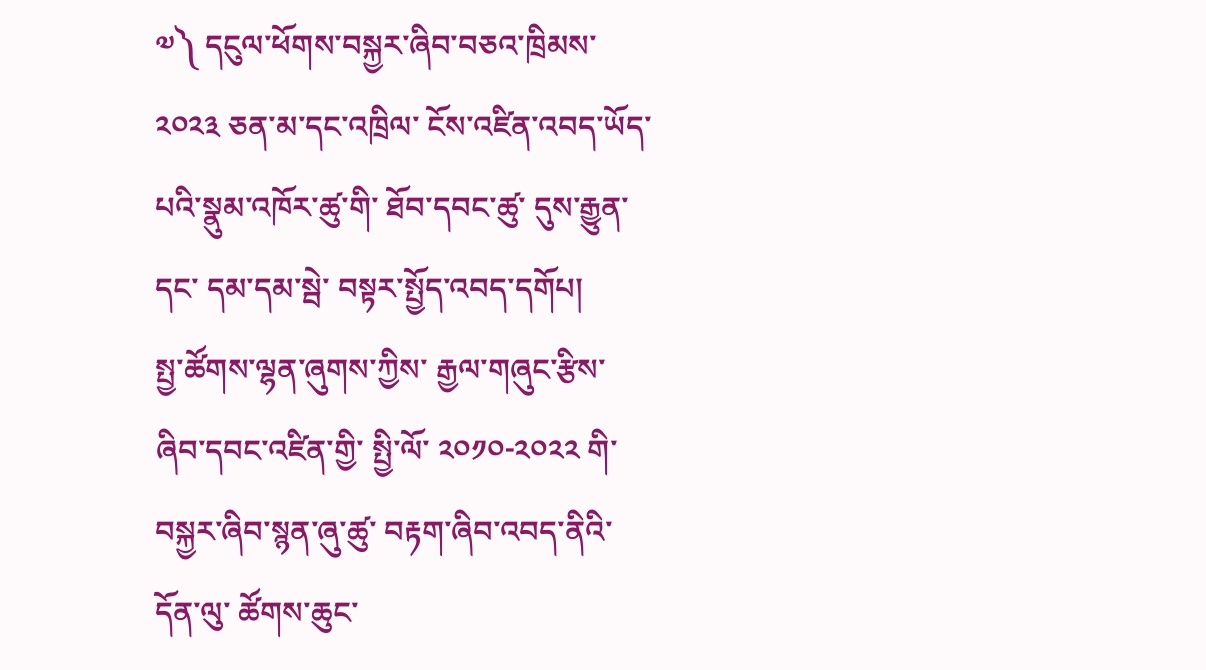༧༽ དངུལ་ཕོགས་བསྐྱར་ཞིབ་བཅའ་ཁྲིམས་ ༢༠༢༣ ཅན་མ་དང་འཁྲིལ་ ངོས་འཛིན་འབད་ཡོད་པའི་སྣུམ་འཁོར་ཚུ་གི་ ཐོབ་དབང་ཚུ་ དུས་རྒྱུན་དང་ དམ་དམ་སྦེ་ བསྟར་སྤྱོད་འབད་དགོཔ།
སྤྱ་ཚོགས་ལྷན་ཞུགས་ཀྱིས་ རྒྱལ་གཞུང་རྩིས་ཞིབ་དབང་འཛིན་གྱི་ སྤྱི་ལོ་ ༢༠༡༠-༢༠༢༢ གི་ བསྐྱར་ཞིབ་སྙན་ཞུ་ཚུ་ བརྟག་ཞིབ་འབད་ནིའི་དོན་ལུ་ ཚོགས་ཆུང་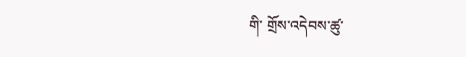གི་ གྲོས་འདེབས་ཚུ་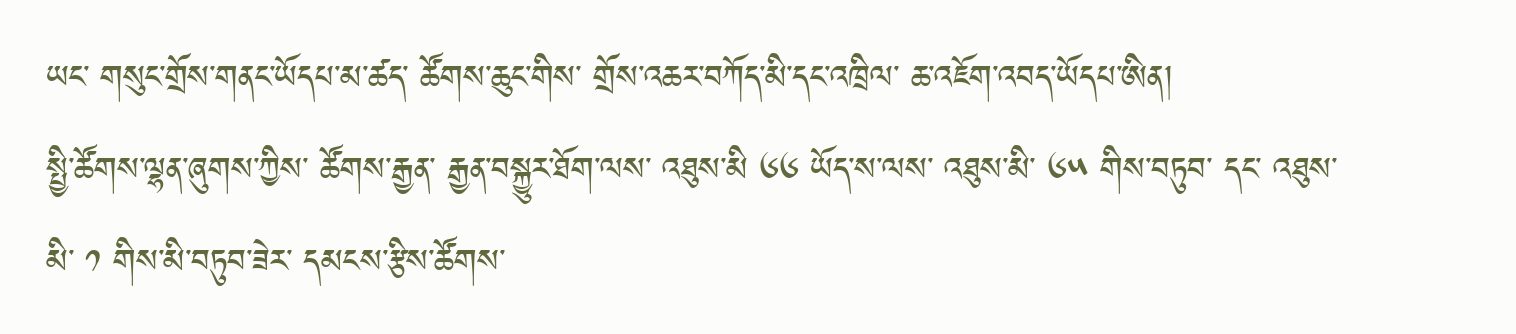ཡང་ གསུང་གྲོས་གནང་ཡོདཔ་མ་ཚད་ ཚོགས་ཆུང་གིས་ གྲོས་འཆར་བཀོད་མི་དང་འཁྲིལ་ ཆ་འཇོག་འབད་ཡོདཔ་ཨིན།
སྤྱི་ཚོགས་ལྷན་ཞུགས་ཀྱིས་ ཚོགས་རྒྱན་ རྒྱན་བསྐྱུར་ཐོག་ལས་ འཐུས་མི ༦༦ ཡོད་ས་ལས་ འཐུས་མི་ ༦༥ གིས་བཏུབ་ དང་ འཐུས་མི་ ༡ གིས་མི་བཏུབ་ཟེར་ དམངས་རྩིས་ཚོགས་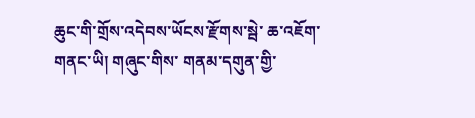ཆུང་གི་གྲོས་འདེབས་ཡོངས་རྫོགས་སྦེ་ ཆ་འཇོག་གནང་ཡི། གཞུང་གིས་ གནམ་དགུན་གྱི་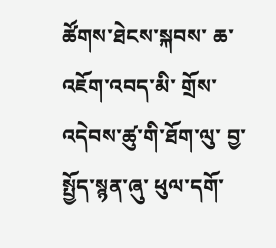ཚོགས་ཐེངས་སྐབས་ ཆ་འཇོག་འབད་མི་ གྲོས་འདེབས་ཚུ་གི་ཐོག་ལུ་ བྱ་སྤྱོད་སྙན་ཞུ་ ཕུལ་དགོ་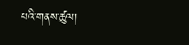པའི་གནས་ཚུལ།